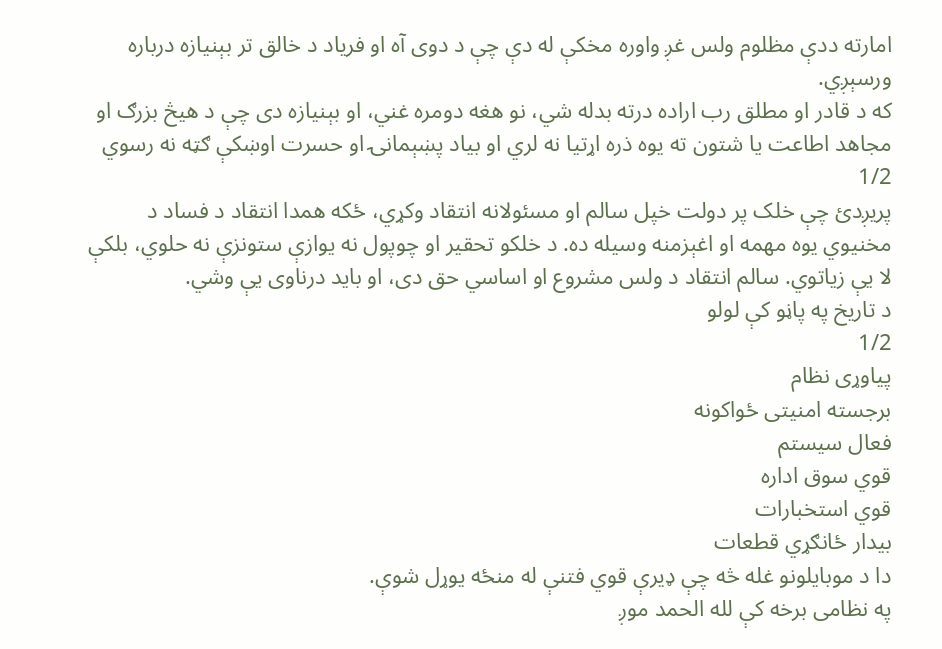امارته ددې مظلوم ولس غږ واوره مخکې له دې چې د دوی آه او فریاد د خالق تر بېنیازه درباره ورسېږي.
که د قادر او مطلق رب اراده درته بدله شي، نو هغه دومره غني، او بېنیازه دی چې د هیڅ بزرګ او مجاهد اطاعت یا شتون ته یوه ذره اړتیا نه لري او بیاد پښېمانۍ او حسرت اوښکې ګټه نه رسوي
1/2
پریږدئ چې خلک پر دولت خپل سالم او مسئولانه انتقاد وکړي، ځکه همدا انتقاد د فساد د مخنیوي یوه مهمه او اغېزمنه وسیله ده. د خلکو تحقیر او چوپول نه یوازې ستونزې نه حلوي، بلکې لا یې زیاتوي. سالم انتقاد د ولس مشروع او اساسي حق دی، او باید درناوی یې وشي.
د تاریخ په پاڼو کې لولو
1/2
پیاوړی نظام
برجسته امنیتی ځواکونه
فعال سیستم
قوي سوق اداره
قوي استخبارات
بیدار ځانګړي قطعات
دا د موبایلونو غله څه چې ډیرې قوي فتنې له منځه یوړل شوې.
په نظامی برخه کې لله الحمد موږ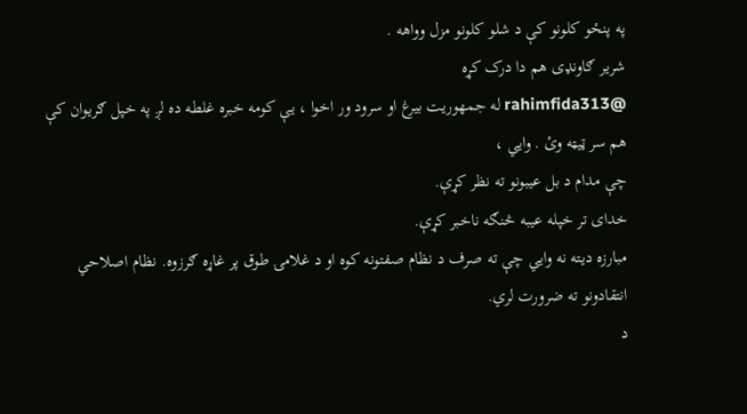په پنځو کلونو کې د شلو کلونو مزل وواهه .
شریر ګاونډی هم دا درک کړه
@rahimfida313 له جمهوریت بیرغ او سرود ور اخوا ، یې کومه خبره غلطه ده لږ په خپل ګریوان کې هم سر ټیټه وئ . وایي ،
چې مدام د بل عیبونو ته نظر کړې.
خدای تر خپله عیبه څنګه ناخبر کړې.
مبارزه دیته نه وایي چې ته صرف د نظام صفتونه کوه او د غلامۍ طوق پر غاړه ګرزوه. نظام اصلاحي انتقادونو ته ضرورت لري.
د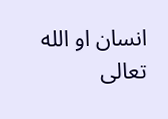انسان او الله تعالی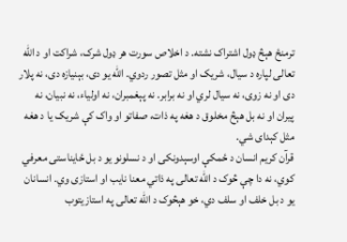ترمنځ هېڅ ډول اشتراک نشته. د اخلاص سورت هر ډول شرک، شراکت او د الله تعالی لپاره د سیال، شریک او مثل تصور ردوي. الله یو دی، بېنیازه دی، نه پلار دی او نه زوی، نه سیال لري او نه برابر. نه پېغمبران، نه اولیاء، نه نبیان، نه پیران او نه بل هېڅ مخلوق د هغه په ذات، صفاتو او واک کې شریک یا د هغه مثل کېدای شي.
قرآن کریم انسان د ځمکې اوسېدونکی او د نسلونو یو د بل ځایناستی معرفي کوي، نه دا چې څوک د الله تعالی په ذاتي معنا نایب او استازی وي. انسانان یو د بل خلف او سلف دي، خو هېڅوک د الله تعالی په استازیتوب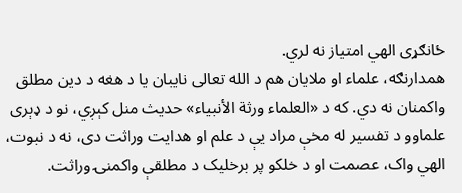ځانګړی الهي امتیاز نه لري.
همدارنګه، علماء او ملایان هم د الله تعالی نایبان یا د هغه د دین مطلق واکمنان نه دي. که د «العلماء ورثة الأنبياء» حدیث منل کېږي، نو د ډېری علماوو د تفسیر له مخې مراد یې د علم او هدایت وراثت دی، نه د نبوت، الهي واک، عصمت او د خلکو پر برخلیک د مطلقې واکمنۍ وراثت.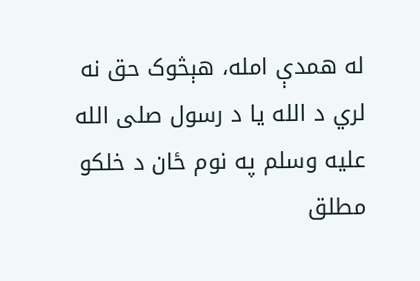له همدې امله، هېڅوک حق نه لري د الله یا د رسول صلى الله عليه وسلم په نوم ځان د خلکو مطلق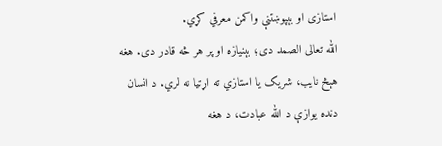استازی او بېپوښتنې واکمن معرفي کړي.
الله تعالی الصمد دی؛ بېنیازه او پر هر څه قادر دی. هغه هېڅ نایب، شریک یا استازي ته اړتیا نه لري. د انسان دنده یوازې د الله عبادت، د هغه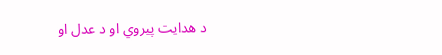د هدایت پیروي او د عدل او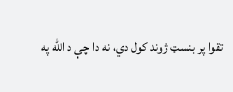تقوا پر بنسټ ژوند کول دي، نه دا چې د الله په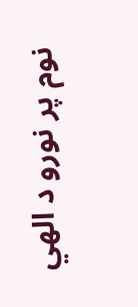نوم پر نورو د الهي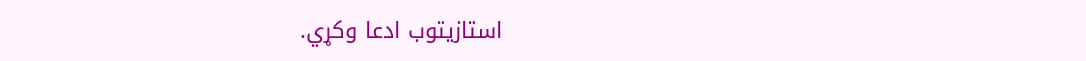استازیتوب ادعا وکړي.